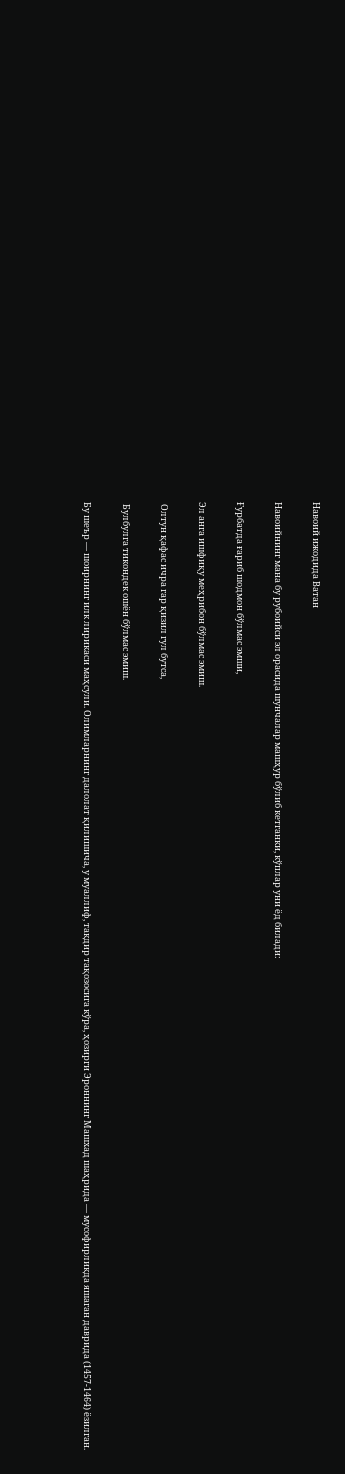Навоий ижодида Ватан

Навоийнинг мана бу рубоийси эл орасида шунчалар машҳур бўлиб кетганки, кўплар уни ёд билади:

Ғурбатда ғариб шодмон бўлмас эмши,

Эл анга ишфиқу меҳрибон бўлмас эмиш.

 Олтун қафас ичра гар қизил гул бутса,

 Булбулга тикондек ошён бўлмас эмиш.

Бу шеър — шоирнинг илк лирикаси маҳсули. Олимларнинг далолат қилишича, у муаллиф, такдир тақозосига кўра, ҳозирги Эроннинг Машхад шаҳрида — мусофирликда яшаган даврида (1457-1464) ёзилган.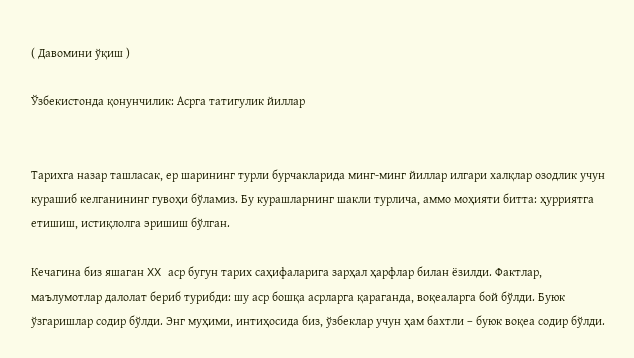( Давомини ўқиш )

Ўзбекистонда қонунчилик: Асрга татигулик йиллар


Тарихга назар ташласак, ер шарининг турли бурчакларида минг-минг йиллар илгари халқлар озодлик учун курашиб келганининг гувоҳи бўламиз. Бу курашларнинг шакли турлича, аммо моҳияти битта: ҳурриятга етишиш, истиқлолга эришиш бўлган.

Кечагина биз яшаган XX аср бугун тарих саҳифаларига зарҳал ҳарфлар билан ёзилди. Фактлар, маълумотлар далолат бериб турибди: шу аср бошқа асрларга қараганда, воқеаларга бой бўлди. Буюк ўзгаришлар содир бўлди. Энг муҳими, интиҳосида биз, ўзбеклар учун ҳам бахтли – буюк воқеа содир бўлди.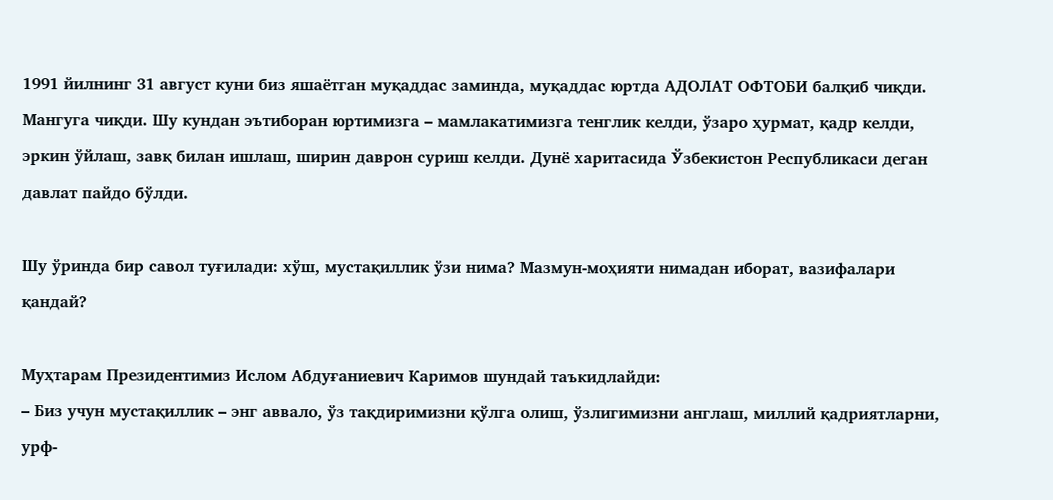1991 йилнинг 31 август куни биз яшаётган муқаддас заминда, муқаддас юртда АДОЛАТ ОФТОБИ балқиб чиқди. Мангуга чиқди. Шу кундан эътиборан юртимизга – мамлакатимизга тенглик келди, ўзаро ҳурмат, қадр келди, эркин ўйлаш, завқ билан ишлаш, ширин даврон суриш келди. Дунё харитасида Ўзбекистон Республикаси деган давлат пайдо бўлди.

Шу ўринда бир савол туғилади: хўш, мустақиллик ўзи нима? Мазмун-моҳияти нимадан иборат, вазифалари қандай?

Муҳтарам Президентимиз Ислом Абдуғаниевич Каримов шундай таъкидлайди:
– Биз учун мустақиллик – энг аввало, ўз тақдиримизни қўлга олиш, ўзлигимизни англаш, миллий қадриятларни, урф-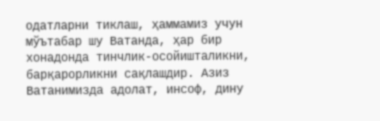одатларни тиклаш, ҳаммамиз учун мўътабар шу Ватанда, ҳар бир хонадонда тинчлик-осойишталикни, барқарорликни сақлашдир. Азиз Ватанимизда адолат, инсоф, дину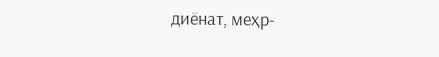диёнат, меҳр-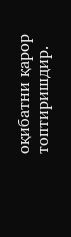оқибатни қарор топтиришдир.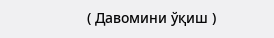( Давомини ўқиш )